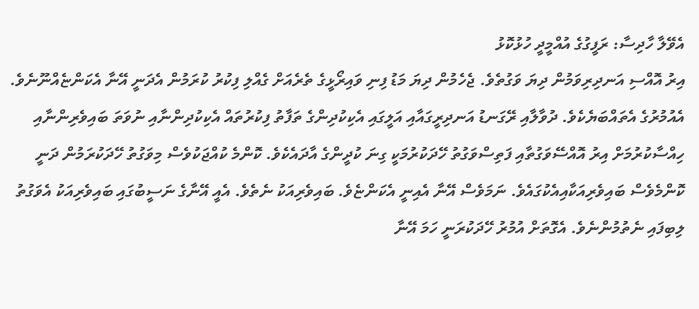އެވޭލާ ހާދިސާ: ރަފީގުގެ އުއްމީދީ ހުޅުކޮޅު
އިރު އޮއްސި އަނދިރިވަމުން ދިޔަ ވަގުތެވެ. ޖެހެމުން ދިޔަ މަޑު ފިނި ވައިރޯޅީގެ ތެރެއަށް ގެއްލި ފިކުރު ކުރަމުން އެދަނީ އޭނާ އެކަންޏެއްނޫނެވެ. އެއުމުރުގެ އެތައްބަޔެކެވެ. ދުވާލާއި ރޭގަނޑު އަނދިރީގައާއި އަލީގައި އެކިކުދިންގެ ތަފާތު ފިކުރުތައް އެކިކުދިންނާއި ނުވަތަ ބައިވެރިންނާއި ހިއްސާކުރުމަށް އިރު އޮއްސޭވަގުތާއި ފަތިސްވަގުތު ހޭދަކުރުމަކީ ގިނަ ކުދީންގެ އާދައެކެވެ. ކޮންމެ ކުއްޖަކުވެސް މިވަގުތު ހޭދަކުރަމުން ދަނީ ކޮންމެވެސް ބައިވެރިއަކާއިއެކުގައެވެ. ނަމަވެސް އޭނާ އެއިނީ އެކަންޏެވެ. ބައިވެރިއަކު ނެތެވެ. އެއީ އޭނާގެ ނަސީބުގައި ބައިވެރިއަކު އެވަގުތު ލިބިފައި ނެތުމުންނެވެ. އެގޮތަށް އުމުރު ހޭދަކުރަނީ ހަމަ އޭނާ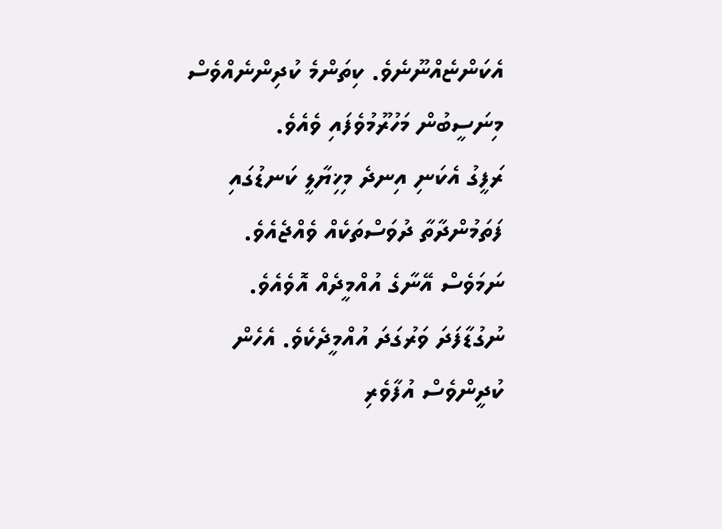އެކަންޏެއްނޫނެވެ. ކިތަންމެ ކުދިންނެއްވެސް މިނަސީބުން މަހުރޫމުވެފައި ވެއެވެ.
ރަފީގު އެކަނި އިނދެ މިޚިޔާލީ ކަނޑުގައި ފަތަމުންދާތާ ދުވަސްތަކެއް ވެއްޖެއެވެ. ނަމަވެސް އޭނާގެ އުއްމީދެއް އޮވެއެވެ. ނުގުޑާފަދަ ވަރުގަދަ އުއްމީދެކެވެ. އެހެން ކުދީންވެސް އުފާވެރި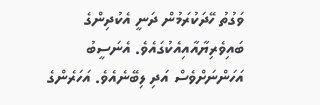ވަގުތު ހޭދަކުރަމުން ދަނީ އެކުދިންގެ ބައިވެރިޔާއާއިއެކުގައެވެ. އެނަސީބު އަހަންނަށްވެސް އަދި ލިބޭނެއެވެ. އަހަރެންގެ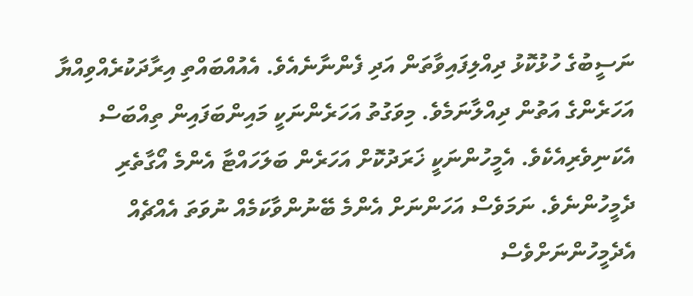ނަސީބުގެ ހުޅުކޮޅު ދިއްލިފައިވާތަން އަދި ފެންނާނެއެވެ. އެއުއްބައްތި އިރާދަކުރެއްވިއްޔާ އަހަރެންގެ އަތުން ދިއްލާނަމެވެ. މިވަގުތު އަހަރެންނަކީ މައިންބަފައިން ތިއްބަސް އެކަނިވެރިއެކެވެ. އެމީހުންނަކީ ޚަރަދުކޮށް އަހަރެން ބަލަހައްޓާ އެންމެ އޯގާތެރި ދެމީހުންނެވެ. ނަމަވެސް އަހަންނަށް އެންމެ ބޭނުންވާކަމެއް ނުވަތަ އެއްޗެއް އެދެމީހުންނަށްވެސް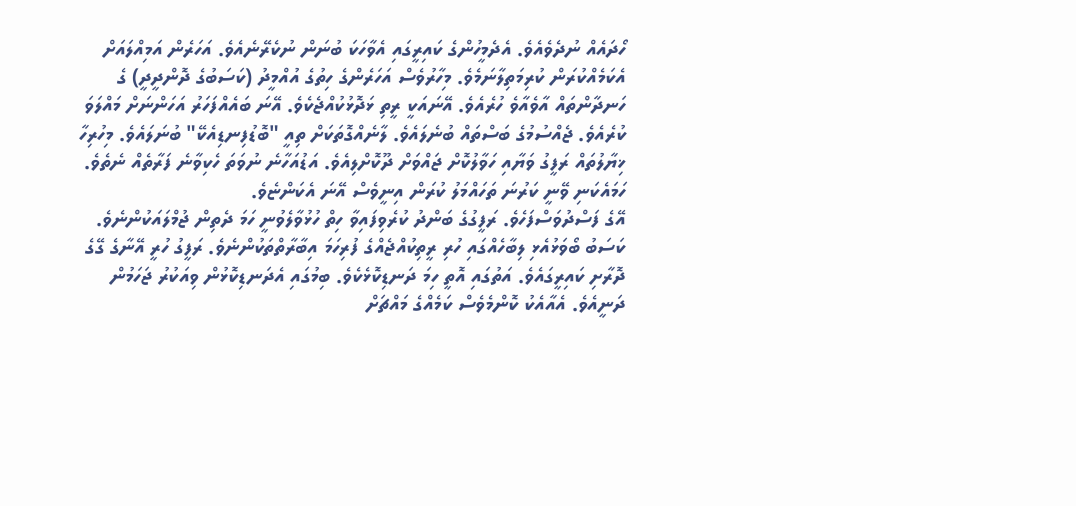ހޯދައެއް ނުދެވެއެވެ. އެދެމީހުންގެ ކައިރީގައި އެވާހަކަ ބުނަން ނުކެރޭނެއެވެ. އަހަރެން އަމިއްލައަށް އެކަމެއްކުރަން ކުރިމަތިލާނަމެވެ. މިހާރުވެސް އަހަރެންގެ ހިތުގެ އުއްމީދު (ކަސަބުގެ ދޮންދީދީ) ގެ ހަނދާންތައް އާވެއާވެ ހުރެއެވެ. އޭނައަކީ ރީތި ޅަދޮޅުކުއްޖެކެވެ. އޭނަ ބައެއްފަހަރު އަހަންނަށް މައްލަވަ ކުރެއެވެ. ޖެއްސުމުގެ ބަސްތައް ބުނެލައެވެ. ލާނެއްގޮތަކަށް ތިއީ "ބޮޑުފިނޑިއެކޭ" ބުނަލައެވެ. މިހުރިހާ ޚިޔާލުތައް ރަފީގު ވަޔާއި ހަވާލުކޮށް ޖައްވަށް ދޫކޮށްލިއެވެ. އަޑުއަހާނެ ނުވަތަ ހެކިވާނެ ފަރާތެއް ނެތެވެ. ހަމައެކަނި ވޭނީ ކަރުނަ ތަހައްމަލު ކުރަން އިނީވެސް އޭނަ އެކަންޏެވެ.
އޭގެ ފަސްދުވަސްފަހެވެ. ރަފީގުގެ ބަންދު ކުރެވިފައިވާ ހިތް ހުޅުވާލެވުނީ ހަމަ ދެތިން ޖުމްލައަކުންނެވެ. ކަސަބު ބޯވަޅުއެޅި ލިބާހެއްގައި ހުރި ރީތިކުއްޖެއްގެ ފުރިހަމަ އިބާރާތްތަކުންނެވެ. ރަފީގު ހުރީ އޭނާގެ ގޭގެ ދޮރާށި ކައިރީގައެވެ. އަތުގައި އޮތީ ހިމަ ދަނޑިކޮޅެކެވެ. ބިމުގައި އެދަނޑިކޮޅުން ވިއަކުރު ޖަހަމުން ދަނީއެވެ. އެއާއެކު ކޮންމެވެސް ކަމެއްގެ މައްޗަށް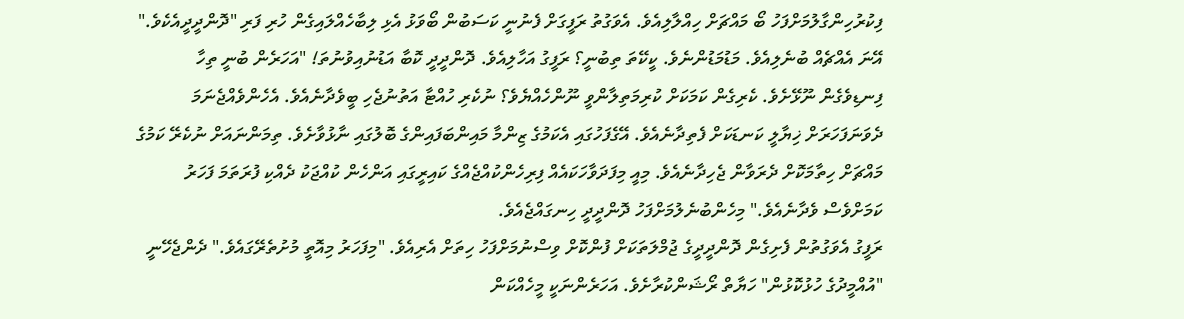ފިކުރުހިންގާލުމަށްފަހު ބޯ މައްޗަށް ހިއްލާލިއެވެ. އެވަގުތު ރަފީގަށް ފެނުނީ ކަސަބުން ބޯވަޅު އެޅި ލިބާހެއްލައިގެން ހުރި ފަރި "ދޮންދީދީއެކެވެ." އޭނަ އެއްޗެއް ބުނެލިއެވެ. މަޑުމަޑުންނެވެ. ކީކޭތަ ތިބުނީ؟ ރަފީގު އަހާލިއެވެ. ދޮންދީދީ ކޮބާ އަޑުނުއިވުނުތަ! "އަހަރެން ބުނީ ތިހާ ފިނޑިވެގެން ނޫޅޭށެވެ. ކެރިގެން ކަމަކަށް ކުރިމަތިލާންވީ ނޫންހެއްޔެވެ؟ ނުކެރި ހުއްޓާ އަތުނުޖެހި ބީވެދާނެއެވެ. އެހެންވެއްޖެނަމަ ދެވަނަފަހަރަށް ޚިޔާލީ ކަނޑަކަށް ފެތިދާނެއެވެ. އޭގެފަހުގައި އެކަމުގެ ޒިންމާ މައިންބަފައިންގެ ބޮލުގައި ނާޅުވާށެވެ. ތިމަންނައަށް ނުކެރޭ ކަމުގެ މައްޗަށް ހިތާމަކޮށް ދެރަވާން ޖެހިދާނެއެވެ. މިއީ މިފަދަވާހަކައެއް ފިރިހެންކުއްޖެއްގެ ކައިރީގައި އަންހެން ކުއްޖަކު ދެއްކި ފުރަތަމަ ފަހަރު ކަމަށްވެސް ވެދާނެއެވެ." މިހެންބުނެލުމަށްފަހު ދޮންދީދީ ހިނގައްޖެއެވެ.
ރަފީގު އެވަގުތުން ފެށިގެން ދޮންދީދީގެ ޖުމްލަތަކަށް ފުންކޮށް ވިސްނުމަށްފަހު ހިތަށް އެރިއެވެ. "މިފަހަރު މިއޮތީ މުށުތެރޭގައެވެ." ދެންޖެހޭނީ "އުއްމީދުގެ ހުޅުކޮޅުން" ހަޔާތް ރޯޝަންކުރާށެވެ. އަހަރެންނަކީ މީހެއްކަން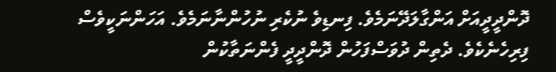ދޮންދީދީއަށް އަންގާލަދޭނަމެވެ. ފިނޑިވެ ނުކެރި ނުހުންނާނަމެވެ. އަހަންނަކީވެސް ފިރިހެނެކެވެ. ދެތިން ދުވަސްފަހުން ދޮންދީދީ ފެންނަތާކުން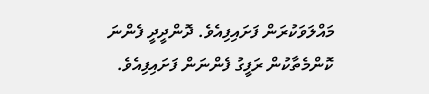މައްލަވަކުރަން ފަށައިފިއެވެ. ދޮންދީދީ ފެންނަ ކޮންމެތާކުން ރަފީގު ފެންނަން ފަށައިފިއެވެ.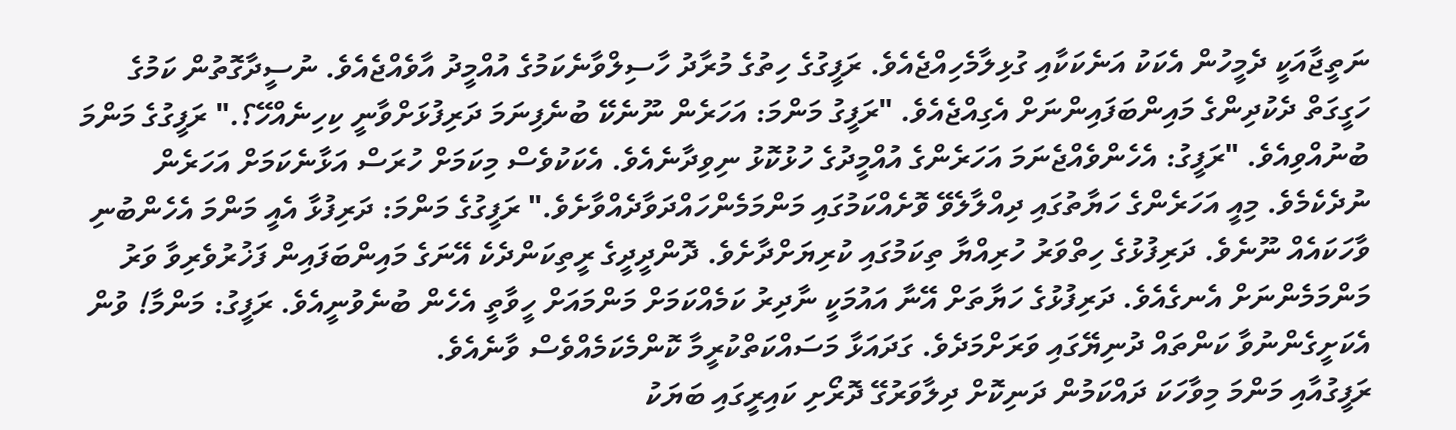ނަތީޖާއަކީ ދެމީހުން އެކަކު އަނެކަކާއި ގުޅިލާމެހިއްޖެއެވެ. ރަފީގުގެ ހިތުގެ މުރާދު ހާސިލްވާނެކަމުގެ އުއްމީދު އާވެއްޖެއެވެ. ނުސީދާގޮތުން ކަމުގެ ހަގީގަތް ދެކުދިންގެ މައިންބަފައިންނަށް އެގިއްޖެއެވެ. "ރަފީގު މަންމަ: އަހަރެން ނޫނެކޭ ބުނެފިނަމަ ދަރިފުޅަށްވާނީ ކިހިނެއްހޭ؟." ރަފީގުގެ މަންމަ ބުނުއްވިއެވެ. "ރަފީގު: އެހެންވެއްޖެނަމަ އަހަރެންގެ އުއްމީދުގެ ހުޅުކޮޅު ނިވިދާނެއެވެ. އެކަކުވެސް މިކަމަށް ހުރަސް އަޅާނެކަމަށް އަހަރެން ނުދެކެމެވެ. މިއީ އަހަރެންގެ ހަޔާތުގައި ދިއްލާލެވޭ ވޮށެއްކަމުގައި މަންމަމެންހައްދަވާދެއްވާށެވެ." ރަފީގުގެ މަންމަ: ދަރިފުޅާ އެއީ މަންމަ އެހެންބުނި ވާހަކައެއް ނޫނެވެ. ދަރިފުޅުގެ ހިތްވަރު ހުރިއްޔާ ތިކަމުގައި ކުރިޔަށްދާށެވެ. ދޮންދީދީގެ ރީތިކަންދެކެ އޭނަގެ މައިންބަފައިން ފަޚުރުވެރިވާ ވަރު މަންމަމެންނަށް އެނގެއެވެ. ދަރިފުޅުގެ ހަޔާތަށް އޭނާ އައުމަކީ ނާދިރު ކަމެއްކަމަށް މަންމައަށް ހީވާތީ އެހެން ބުނެވުނީއެވެ. ރަފީގު: މަންމާ! ވުން އެކަށީގެންނުވާ ކަންތައް ދުނިޔޭގައި ވަރަށްމަދެވެ. ގަދައަޅާ މަސައްކަތްކުރީމާ ކޮންމެކަމެއްވެސް ވާނެއެވެ.
ރަފީގުއާއި މަންމަ މިވާހަކަ ދައްކަމުން ދަނިކޮށް ދިލާވަރުގޭ ދޮރޯށި ކައިރީގައި ބަޔަކު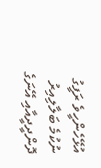އުޅޭހެންހީވެ ރަފީގު ނުކުމެ ބަލާލިއިރު ދޮންދީދީއާއި އޭނަގެ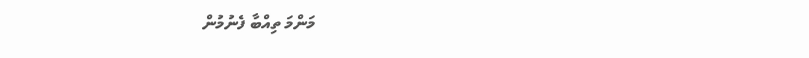މަންމަ ތިއްބާ ފެނުމުން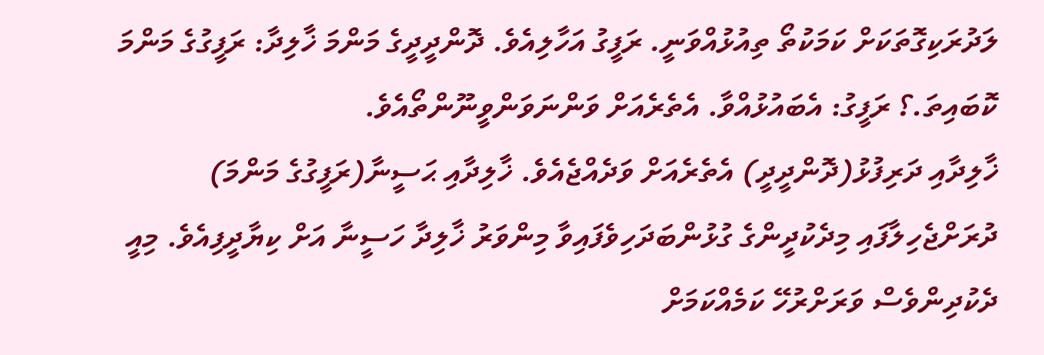ލަދުރަކިގޮތަކަށް ކަމަކުތޯ ތިއުޅުއްވަނީ. ރަފީގު އަހާލިއެވެ. ދޮންދީދީގެ މަންމަ ޚާލިދާ: ރަފީގުގެ މަންމަ ކޮބައިތަ.؟ ރަފީގު: އެބައުޅުއްވާ. އެތެރެއަށް ވަންނަވަންވީނޫންތޯއެވެ.
ޚާލިދާއި ދަރިފުޅު(ދޮންދީދީ) އެތެރެއަށް ވަދެއްޖެއެވެ. ޚާލިދާއި ޙަސީނާ(ރަފީގުގެ މަންމަ) ދުރަށްޖެހިލާފައި މިދެކުދީންގެ ގުޅުންބަދަހިވެފައިވާ މިންވަރު ޚާލިދާ ހަސީނާ އަށް ކިޔާދީފިއެވެ. މިއީ ދެކުދިންވެސް ވަރަށްރުހޭ ކަމެއްކަމަށް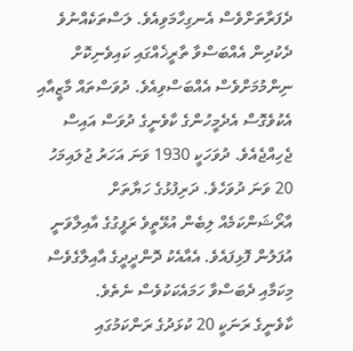ދެފަރާތަށްވެސް އެނގިހާމަވިއެވެ. ލަސްތަކެއްނުވެ ދެކުދިން އެއްބަސްވާ ތާރީޚެއްގައި ކައިވެނިކޮށް ނިންމުމަށްވެސް އެއްބަސްވިއެވެ. ދުވަސްތައް މާޒީއާއި އެކުވެގޮސް އެދެމީހުންގެ ކާވެނީގެ ދުވަސް އައިސް ޖެހިއްޖެއެވެ. ދުވަހަކީ 1930 ވަނަ އަހަރު ޖުލައިމަހު 20 ވަނަ ދުވަހެވެ. ދަރިފުޅުގެ ހަޔާތަށް އާރޯޝަންކަމެއް ލިބެން އުޅޭތީވެ ރަފީގުގެ އާއިލާވަނީ އުފަލުން ފޮޅިފައެވެ. އެއާއެކު ދޮންދީދީގެ އާއިލާގެވެސް މިކަމާއި ދެބަސްވާ ހަމައެކަކުވެސް ނެތެވެ.
ކާވެނީގެ ރަނަކީ 20 ކުޅަދުގެ ރަންކަމުގައި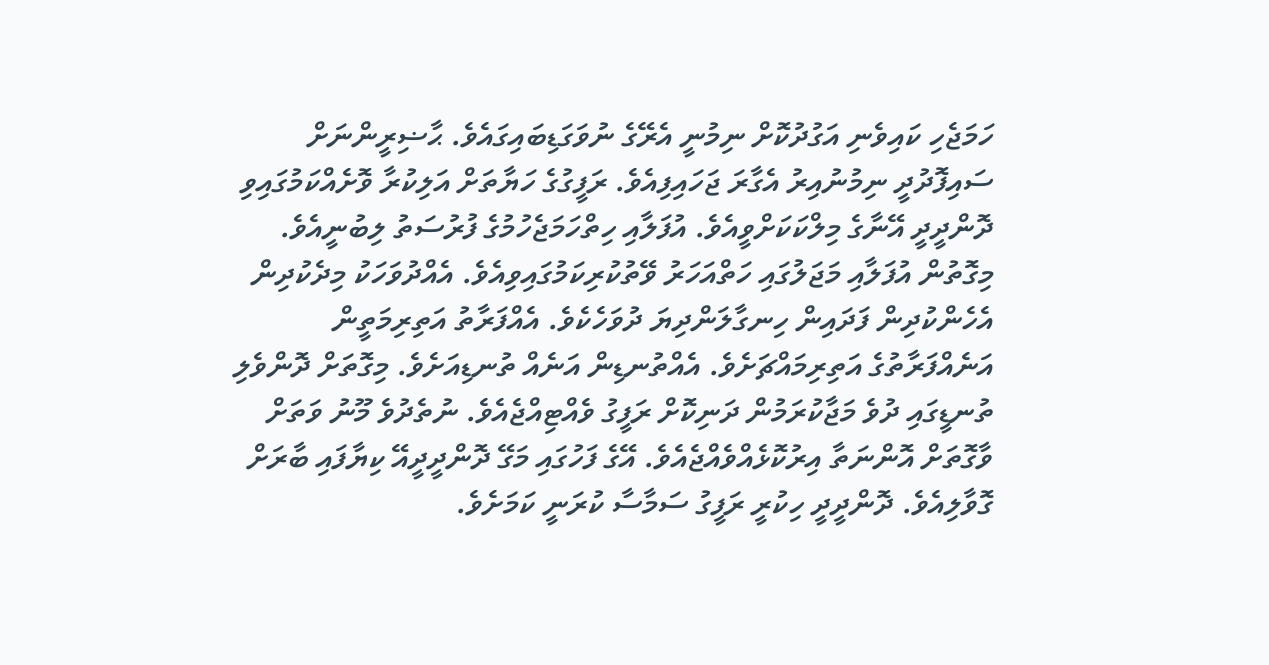ހަމަޖެހި ކައިވެނި އަގުދުކޮށް ނިމުނީ އެރޭގެ ނުވަގަޑިބައިގައެވެ. ޙާޟިރީންނަށް ސައިފޮދުދީ ނިމުނުއިރު އެގާރަ ޖަހައިފިއެވެ. ރަފީގުގެ ހަޔާތަށް އަލިކުރާ ވޮށެއްކަމުގައިވި ދޮންދީދީ އޭނާގެ މިލްކަކަށްވީއެވެ. އުފަލާއި ހިތްހަމަޖެހުމުގެ ފުރުސަތު ލިބުނީއެވެ. މިގޮތުން އުފަލާއި މަޖަލުގައި ހަތްއަހަރު ވޭތުކުރިކަމުގައިވިއެވެ. އެއްދުވަހަކު މިދެކުދިން އެހެންކުދިން ފަދައިން ހިނގާލަންދިޔަ ދުވަހެކެވެ. އެއްފަރާތު އަތިރިމަތީން އަނެއްފަރާތުގެ އަތިރިމައްޗަށެވެ. އެއްތުނޑިން އަނެއް ތުނޑިއަށެވެ. މިގޮތަށް ދޮންވެލި ތުނޑީގައި ދުވެ މަޖާކުރަމުން ދަނިކޮށް ރަފީގު ވެއްޓިއްޖެއެވެ. ނުތެދުވެ މޫނު ވަތަށް ވާގޮތަށް އޮންނަތާ އިރުކޮޅެއްވެއްޖެއެވެ. އޭގެ ފަހުގައި މަގޭ ދޮންދީދީއޭ ކިޔާފައި ބާރަށް ގޮވާލިއެވެ. ދޮންދީދީ ހިކުރީ ރަފީގު ސަމާސާ ކުރަނީ ކަމަށެވެ.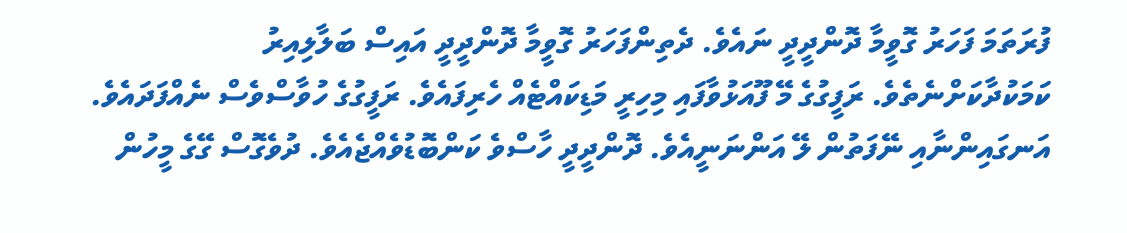ފުރަތަމަ ފަހަރު ގޮވީމާ ދޮންދީދީ ނައެވެ. ދެތިންފަހަރު ގޮވީމާ ދޮންދީދީ އައިސް ބަލާލިއިރު ކަމަކުދާކަށްނެތެވެ. ރަފީގުގެ މޭ ފޫއަޅުވާފައި މިހިރީ މަޑިކައްޓެއް ހެރިފައެވެ. ރަފީގުގެ ހުވާސްވެސް ނެއްފަދައެވެ. އަނގައިންނާއި ނޭފަތުން ލޭ އަންނަނީއެވެ. ދޮންދީދީ ހާސްވެ ކަންބޮޑުވެއްޖެއެވެ. ދުވެގޮސް ގޭގެ މީހުން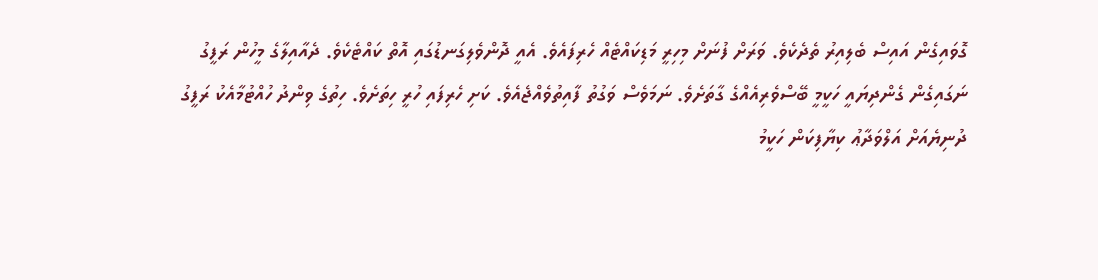ގޮވައިގެން އައިސް ބެލިއިރު ތެދެކެވެ. ވަރަށް ފުނަށް މިހިރީ މަޑިކައްޓެއް ހެރިފައެވެ. އެއީ ދޮންވެލިގަނޑުގައި އޮތް ކައްޓެކެވެ. ދެއާއިލާގެ މީހުން ރަފީގު ނަގައިގެން ގެންދިޔައީ ހަކީމީ ބޭސްވެރިއެއްގެ ގާތަށެވެ. ނަމަވެސް ވަގުތު ފާއިތުވެއްޖެއެވެ. ކަށި ހެރިފައި ހުރީ ހިތަށެވެ. ހިތުގެ ވިންދު ހުއްޓުމާއެކު ރަފީގު ދުނިޔެއަށް އަލްވަދާޢު ކިޔާފިކަން ހަކީމު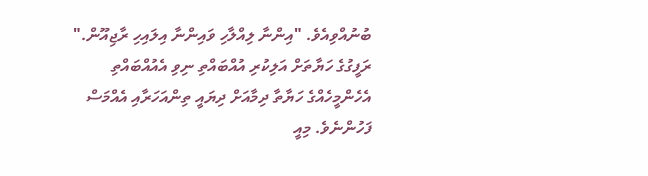ބުނުއްވިއެވެ. "އިންނާ ލިއްލާހި ވައިންނާ އިލައިހި ރާޖިއޫން." ރަފީގުގެ ހަޔާތަށް އަލިކުރި އުއްބައްތި ނިވި އެއުއްބައްތި އެހެންމީހެއްގެ ހަޔާތާ ދިމާއަށް ދިޔައީ ތިންއަހަރާއި އެއްމަސް ފަހުންނެވެ. މިއީ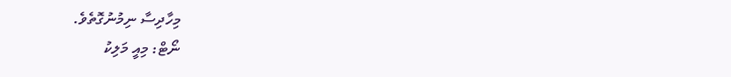މިހާދިސާ ނިމުނުގޮތެވެ.
ނޯޓް: މިއީ މަލިކު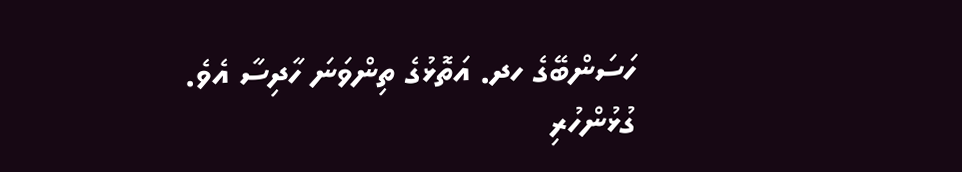ހަސަންބޭގެ ހދ. އަތޮޅުގެ ތިންވަނަ ހާދިސާ އެވެ.
ގުޅުންހުރި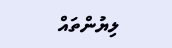ލިޔުންތައް